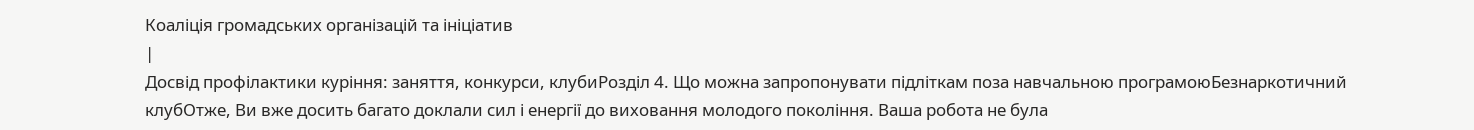Коаліція громадських організацій та ініціатив
|
Досвід профілактики куріння: заняття, конкурси, клубиРозділ 4. Що можна запропонувати підліткам поза навчальною програмоюБезнаркотичний клубОтже, Ви вже досить багато доклали сил і енергії до виховання молодого покоління. Ваша робота не була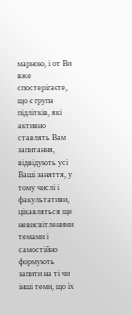марною, і от Ви вже спостерігаєте, що є група підлітків, які активно ставлять Вам запитання, відвідують усі Ваші заняття, у тому числі і факультативи, цікавляться ще невисвітленими темами і самостійно формують запити на ті чи інші теми, що їх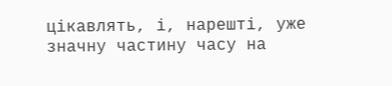цікавлять, і, нарешті, уже значну частину часу на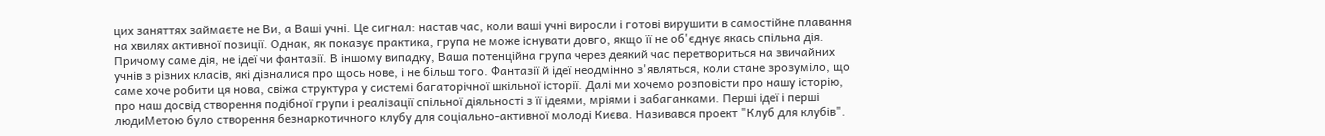цих заняттях займаєте не Ви, а Ваші учні. Це сигнал: настав час, коли ваші учні виросли і готові вирушити в самостійне плавання на хвилях активної позиції. Однак, як показує практика, група не може існувати довго, якщо її не об'єднує якась спільна дія. Причому саме дія, не ідеї чи фантазії. В іншому випадку, Ваша потенційна група через деякий час перетвориться на звичайних учнів з різних класів, які дізналися про щось нове, і не більш того. Фантазії й ідеї неодмінно з'являться, коли стане зрозуміло, що саме хоче робити ця нова, свіжа структура у системі багаторічної шкільної історії. Далі ми хочемо розповісти про нашу історію, про наш досвід створення подібної групи і реалізації спільної діяльності з її ідеями, мріями і забаганками. Перші ідеї і перші людиМетою було створення безнаркотичного клубу для соціально-активної молоді Києва. Називався проект "Клуб для клубів".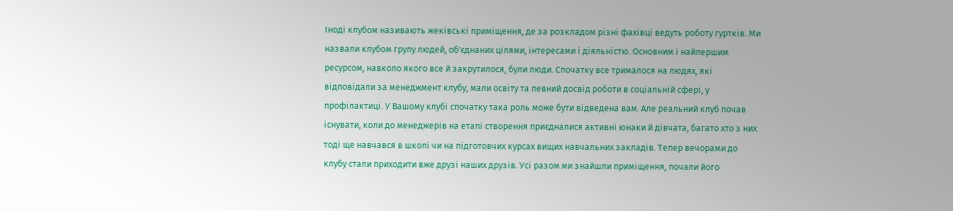Іноді клубом називають жеківські приміщення, де за розкладом різні фахівці ведуть роботу гуртків. Ми назвали клубом групу людей, об'єднаних цілями, інтересами і діяльністю. Основним і найпершим ресурсом, навколо якого все й закрутилося, були люди. Спочатку все трималося на людях, які відповідали за менеджмент клубу, мали освіту та певний досвід роботи в соціальній сфері, у профілактиці. У Вашому клубі спочатку така роль може бути відведена вам. Але реальний клуб почав існувати, коли до менеджерів на етапі створення приєдналися активні юнаки й дівчата, багато хто з них тоді ще навчався в школі чи на підготовчих курсах вищих навчальних закладів. Тепер вечорами до клубу стали приходити вже друзі наших друзів. Усі разом ми знайшли приміщення, почали його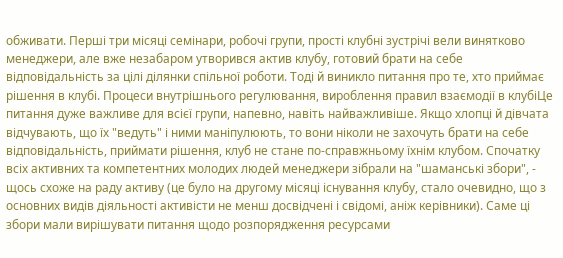обживати. Перші три місяці семінари, робочі групи, прості клубні зустрічі вели винятково менеджери, але вже незабаром утворився актив клубу, готовий брати на себе відповідальність за цілі ділянки спільної роботи. Тоді й виникло питання про те, хто приймає рішення в клубі. Процеси внутрішнього регулювання, вироблення правил взаємодії в клубіЦе питання дуже важливе для всієї групи, напевно, навіть найважливіше. Якщо хлопці й дівчата відчувають, що їх "ведуть" і ними маніпулюють, то вони ніколи не захочуть брати на себе відповідальність, приймати рішення, клуб не стане по-справжньому їхнім клубом. Спочатку всіх активних та компетентних молодих людей менеджери зібрали на "шаманські збори", - щось схоже на раду активу (це було на другому місяці існування клубу, стало очевидно, що з основних видів діяльності активісти не менш досвідчені і свідомі, аніж керівники). Саме ці збори мали вирішувати питання щодо розпорядження ресурсами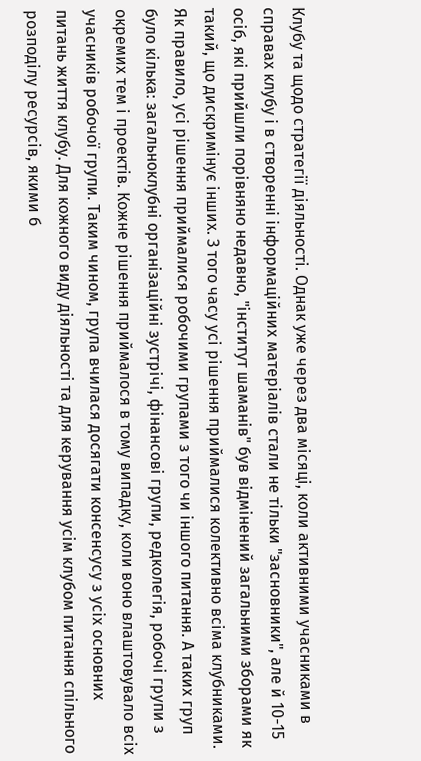Клубу та щодо стратегії діяльності. Однак уже через два місяці, коли активними учасниками в справах клубу і в створенні інформаційних матеріалів стали не тільки "засновники", але й 10-15 осіб, які прийшли порівняно недавно, "інститут шаманів" був відмінений загальними зборами як такий, що дискримінує інших. З того часу усі рішення приймалися колективно всіма клубниками. Як правило, усі рішення приймалися робочими групами з того чи іншого питання. А таких груп було кілька: загальноклубні організаційні зустрічі, фінансові групи, редколегія, робочі групи з окремих тем і проектів. Кожне рішення приймалося в тому випадку, коли воно влаштовувало всіх учасників робочої групи. Таким чином, група вчилася досягати консенсусу з усіх основних питань життя клубу. Для кожного виду діяльності та для керування усім клубом питання спільного розподілу ресурсів, якими б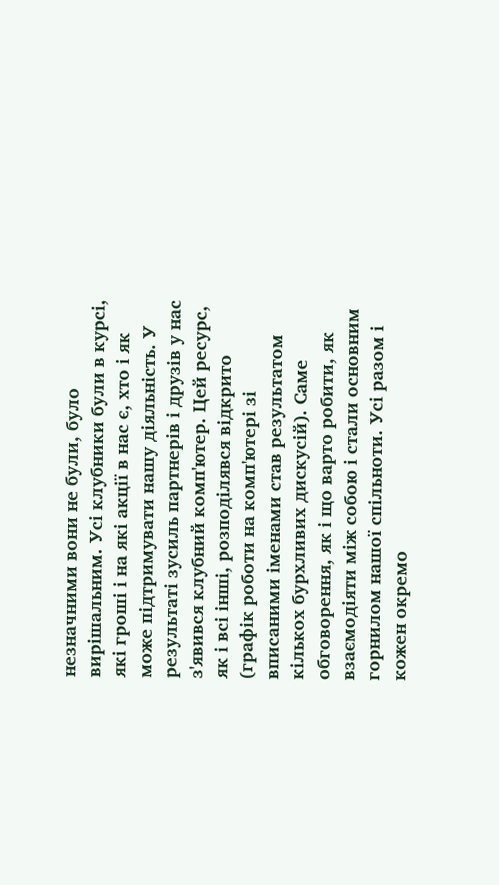незначними вони не були, було вирішальним. Усі клубники були в курсі, які гроші і на які акції в нас є, хто і як може підтримувати нашу діяльність. У результаті зусиль партнерів і друзів у нас з'явився клубний комп'ютер. Цей ресурс, як і всі інші, розподілявся відкрито (графік роботи на комп'ютері зі вписаними іменами став результатом кількох бурхливих дискусій). Саме обговорення, як і що варто робити, як взаємодіяти між собою і стали основним горнилом нашої спільноти. Усі разом і кожен окремо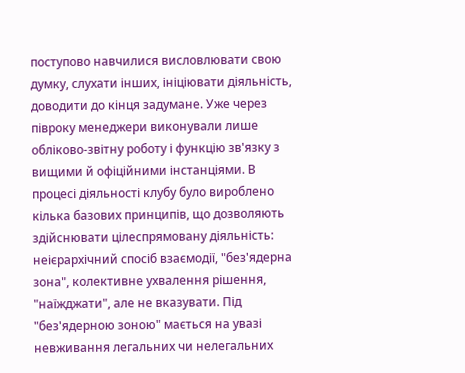поступово навчилися висловлювати свою думку, слухати інших, ініціювати діяльність, доводити до кінця задумане. Уже через півроку менеджери виконували лише обліково-звітну роботу і функцію зв'язку з вищими й офіційними інстанціями. В процесі діяльності клубу було вироблено кілька базових принципів, що дозволяють здійснювати цілеспрямовану діяльність: неієрархічний спосіб взаємодії, "без'ядерна зона", колективне ухвалення рішення, "наїжджати", але не вказувати. Під "без'ядерною зоною" мається на увазі невживання легальних чи нелегальних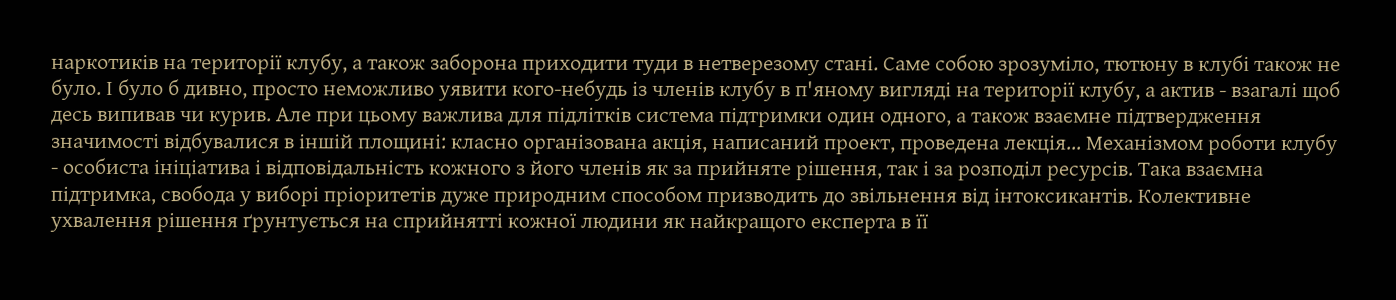наркотиків на території клубу, а також заборона приходити туди в нетверезому стані. Саме собою зрозуміло, тютюну в клубі також не було. І було б дивно, просто неможливо уявити кого-небудь із членів клубу в п'яному вигляді на території клубу, а актив - взагалі щоб десь випивав чи курив. Але при цьому важлива для підлітків система підтримки один одного, а також взаємне підтвердження значимості відбувалися в іншій площині: класно організована акція, написаний проект, проведена лекція... Механізмом роботи клубу - особиста ініціатива і відповідальність кожного з його членів як за прийняте рішення, так і за розподіл ресурсів. Така взаємна підтримка, свобода у виборі пріоритетів дуже природним способом призводить до звільнення від інтоксикантів. Колективне ухвалення рішення ґрунтується на сприйнятті кожної людини як найкращого експерта в її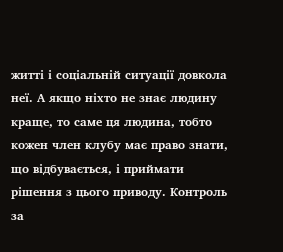житті і соціальній ситуації довкола неї. А якщо ніхто не знає людину краще, то саме ця людина, тобто кожен член клубу має право знати, що відбувається, і приймати рішення з цього приводу. Контроль за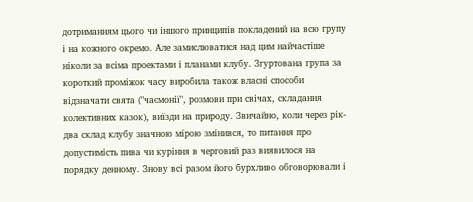дотриманням цього чи іншого принципів покладений на всю групу і на кожного окремо. Але замислюватися над цим найчастіше ніколи за всіма проектами і планами клубу. Згуртована група за короткий проміжок часу виробила також власні способи відзначати свята ("чаємонії", розмови при свічах, складання колективних казок), виїзди на природу. Звичайно, коли через рік-два склад клубу значною мірою змінився, то питання про допустимість пива чи куріння в черговий раз виявилося на порядку денному. Знову всі разом його бурхливо обговорювали і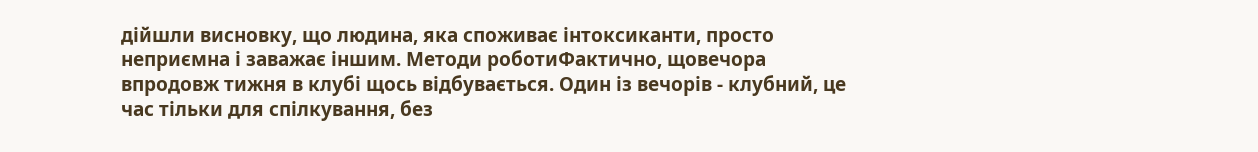дійшли висновку, що людина, яка споживає інтоксиканти, просто неприємна і заважає іншим. Методи роботиФактично, щовечора впродовж тижня в клубі щось відбувається. Один із вечорів - клубний, це час тільки для спілкування, без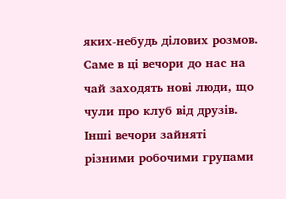яких-небудь ділових розмов. Саме в ці вечори до нас на чай заходять нові люди, що чули про клуб від друзів. Інші вечори зайняті різними робочими групами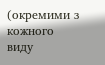(окремими з кожного виду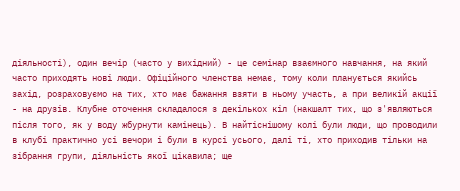діяльності), один вечір (часто у вихідний) - це семінар взаємного навчання, на який часто приходять нові люди. Офіційного членства немає, тому коли планується якийсь захід, розраховуємо на тих, хто має бажання взяти в ньому участь, а при великій акції - на друзів. Клубне оточення складалося з декількох кіл (накшалт тих, що з'являються після того, як у воду жбурнути камінець). В найтіснішому колі були люди, що проводили в клубі практично усі вечори і були в курсі усього, далі ті, хто приходив тільки на зібрання групи, діяльність якої цікавила; ще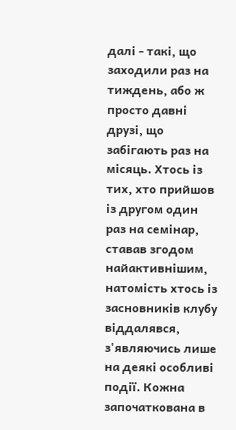далі - такі, що заходили раз на тиждень, або ж просто давні друзі, що забігають раз на місяць. Хтось із тих, хто прийшов із другом один раз на семінар, ставав згодом найактивнішим, натомість хтось із засновників клубу віддалявся, з'являючись лише на деякі особливі події. Кожна започаткована в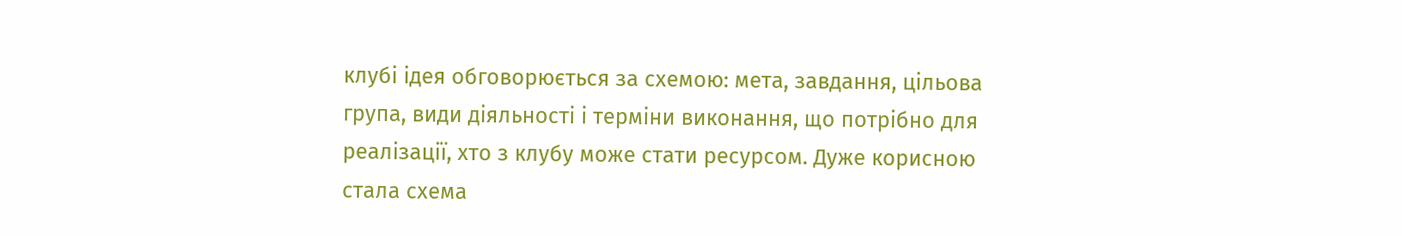клубі ідея обговорюється за схемою: мета, завдання, цільова група, види діяльності і терміни виконання, що потрібно для реалізації, хто з клубу може стати ресурсом. Дуже корисною стала схема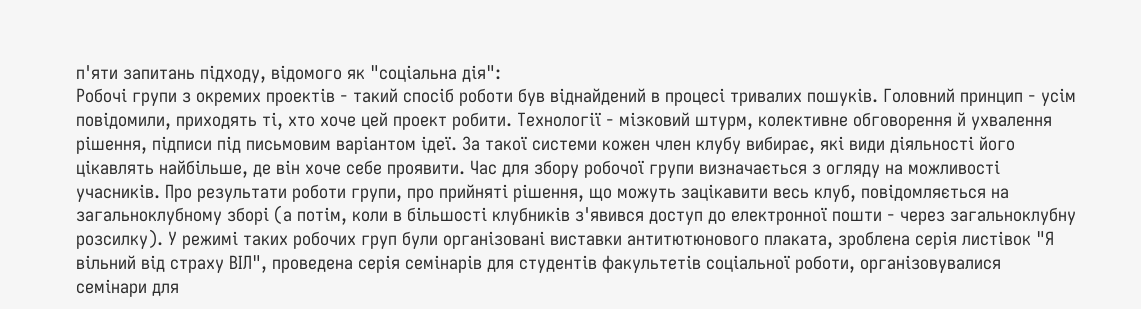п'яти запитань підходу, відомого як "соціальна дія":
Робочі групи з окремих проектів - такий спосіб роботи був віднайдений в процесі тривалих пошуків. Головний принцип - усім повідомили, приходять ті, хто хоче цей проект робити. Технології - мізковий штурм, колективне обговорення й ухвалення рішення, підписи під письмовим варіантом ідеї. За такої системи кожен член клубу вибирає, які види діяльності його цікавлять найбільше, де він хоче себе проявити. Час для збору робочої групи визначається з огляду на можливості учасників. Про результати роботи групи, про прийняті рішення, що можуть зацікавити весь клуб, повідомляється на загальноклубному зборі (а потім, коли в більшості клубників з'явився доступ до електронної пошти - через загальноклубну розсилку). У режимі таких робочих груп були організовані виставки антитютюнового плаката, зроблена серія листівок "Я вільний від страху ВІЛ", проведена серія семінарів для студентів факультетів соціальної роботи, організовувалися семінари для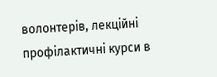волонтерів, лекційні профілактичні курси в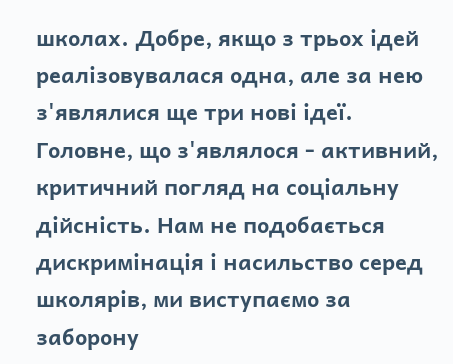школах. Добре, якщо з трьох ідей реалізовувалася одна, але за нею з'являлися ще три нові ідеї. Головне, що з'являлося - активний, критичний погляд на соціальну дійсність. Нам не подобається дискримінація і насильство серед школярів, ми виступаємо за заборону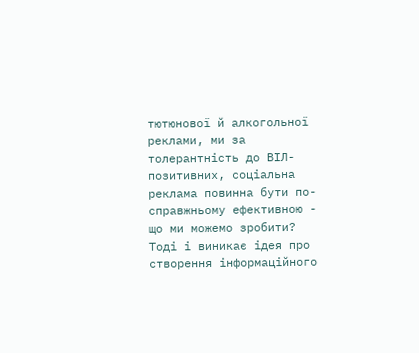тютюнової й алкогольної реклами, ми за толерантність до ВІЛ-позитивних, соціальна реклама повинна бути по-справжньому ефективною - що ми можемо зробити? Тоді і виникає ідея про створення інформаційного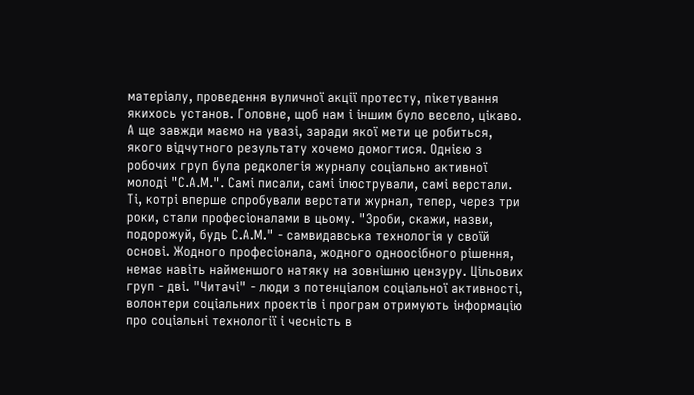матеріалу, проведення вуличної акції протесту, пікетування якихось установ. Головне, щоб нам і іншим було весело, цікаво. А ще завжди маємо на увазі, заради якої мети це робиться, якого відчутного результату хочемо домогтися. Однією з робочих груп була редколегія журналу соціально активної молоді "С.А.М.". Самі писали, самі ілюстрували, самі верстали. Ті, котрі вперше спробували верстати журнал, тепер, через три роки, стали професіоналами в цьому. "Зроби, скажи, назви, подорожуй, будь С.А.М." - самвидавська технологія у своїй основі. Жодного професіонала, жодного одноосібного рішення, немає навіть найменшого натяку на зовнішню цензуру. Цільових груп - дві. "Читачі" - люди з потенціалом соціальної активності, волонтери соціальних проектів і програм отримують інформацію про соціальні технології і чесність в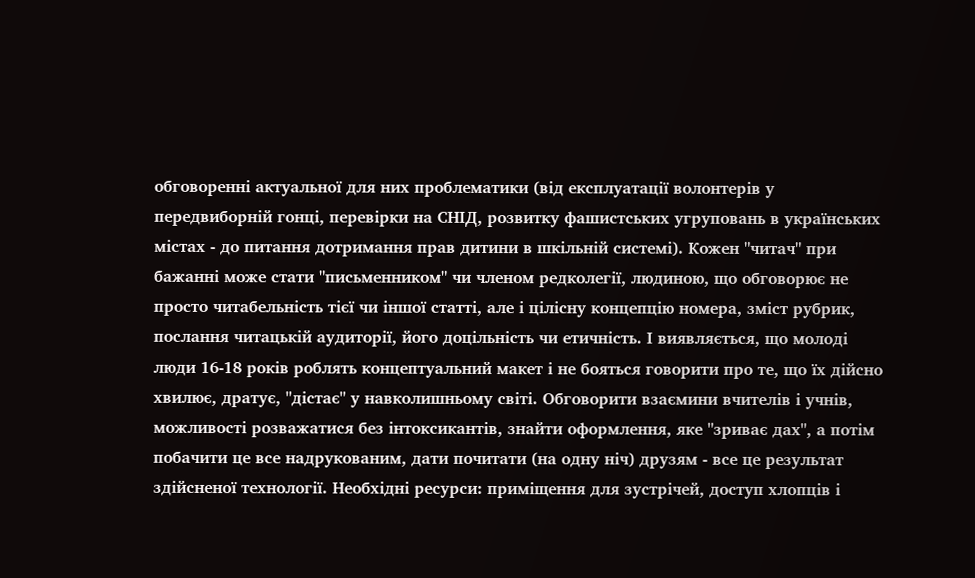обговоренні актуальної для них проблематики (від експлуатації волонтерів у передвиборній гонці, перевірки на СНІД, розвитку фашистських угруповань в українських містах - до питання дотримання прав дитини в шкільній системі). Кожен "читач" при бажанні може стати "письменником" чи членом редколегії, людиною, що обговорює не просто читабельність тієї чи іншої статті, але і цілісну концепцію номера, зміст рубрик, послання читацькій аудиторії, його доцільність чи етичність. І виявляється, що молоді люди 16-18 років роблять концептуальний макет і не бояться говорити про те, що їх дійсно хвилює, дратує, "дістає" у навколишньому світі. Обговорити взаємини вчителів і учнів, можливості розважатися без інтоксикантів, знайти оформлення, яке "зриває дах", а потім побачити це все надрукованим, дати почитати (на одну ніч) друзям - все це результат здійсненої технології. Необхідні ресурси: приміщення для зустрічей, доступ хлопців і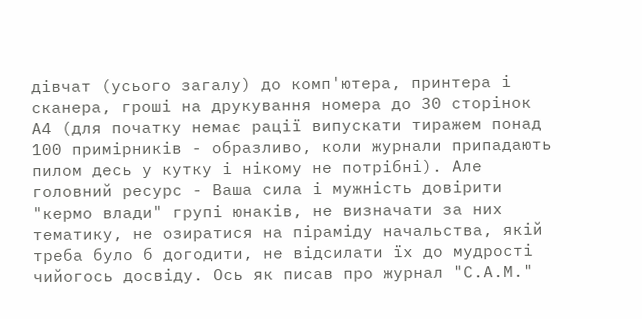дівчат (усього загалу) до комп'ютера, принтера і сканера, гроші на друкування номера до 30 сторінок А4 (для початку немає рації випускати тиражем понад 100 примірників - образливо, коли журнали припадають пилом десь у кутку і нікому не потрібні). Але головний ресурс - Ваша сила і мужність довірити "кермо влади" групі юнаків, не визначати за них тематику, не озиратися на піраміду начальства, якій треба було б догодити, не відсилати їх до мудрості чийогось досвіду. Ось як писав про журнал "С.А.М."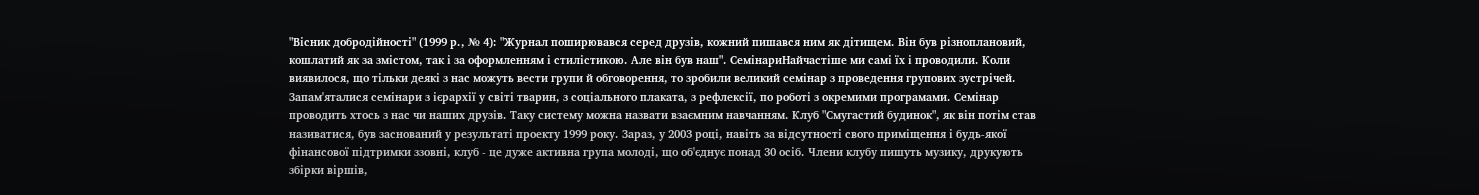"Вісник добродійності" (1999 р., № 4): "Журнал поширювався серед друзів, кожний пишався ним як дітищем. Він був різноплановий, кошлатий як за змістом, так і за оформленням і стилістикою. Але він був наш". СемінариНайчастіше ми самі їх і проводили. Коли виявилося, що тільки деякі з нас можуть вести групи й обговорення, то зробили великий семінар з проведення групових зустрічей. Запам'яталися семінари з ієрархії у світі тварин, з соціального плаката, з рефлексії, по роботі з окремими програмами. Семінар проводить хтось з нас чи наших друзів. Таку систему можна назвати взаємним навчанням. Клуб "Смугастий будинок", як він потім став називатися, був заснований у результаті проекту 1999 року. Зараз, у 2003 році, навіть за відсутності свого приміщення і будь-якої фінансової підтримки ззовні, клуб - це дуже активна група молоді, що об'єднує понад 30 осіб. Члени клубу пишуть музику, друкують збірки віршів,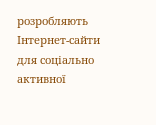розробляють Інтернет-сайти для соціально активної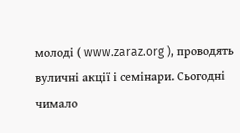молоді ( www.zaraz.org ), проводять вуличні акції і семінари. Сьогодні чимало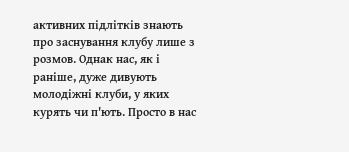активних підлітків знають про заснування клубу лише з розмов. Однак нас, як і раніше, дуже дивують молодіжні клуби, у яких курять чи п'ють. Просто в нас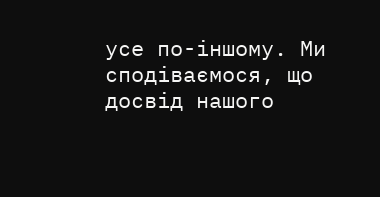усе по-іншому. Ми сподіваємося, що досвід нашого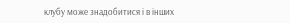клубу може знадобитися і в інших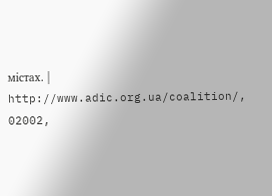містах. |
http://www.adic.org.ua/coalition/, 02002,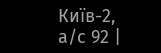Київ-2, а/с 92 |